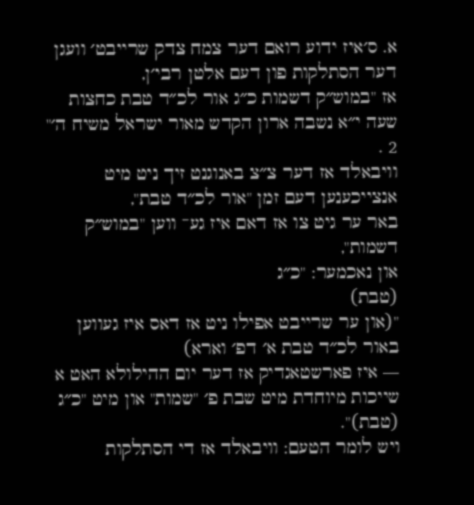א. ס׳איז ידוע רואם דער צמח צדק שרייבט׳ וועגן דער הסתלקות פון דעם אלטן רבי׳ן,
אז "במוש״ק דשמות כ״ג אור לכ״ד טבת כחצות שעה י״א נשבה ארון הקדש מאור ישראל משיח ה׳" 2 .
וויבאלד אז דער צ״צ באנוגנט זיך ניט מיט אנצייכענען דעם זמן "אור לכ״ד טבת",
באר ער גיט צו אז דאם איז גע־ ווען "במוש״ק דשמות",
און נאכמער: "כ״ג
(טבת)
"(און ער שרייבט אפילו ניט אז דאס איז געווען באור לכ״ד טבת א׳ דפ׳ וארא)
— איז פארשטאגדיק אז דער יום ההילולא האט א שייכות מיוחדת מיט שבת פ׳ "שמות" און מיט "כ״ג
(טבת)".
ויש לומר הטעם: וויבאלד אז די הסתלקות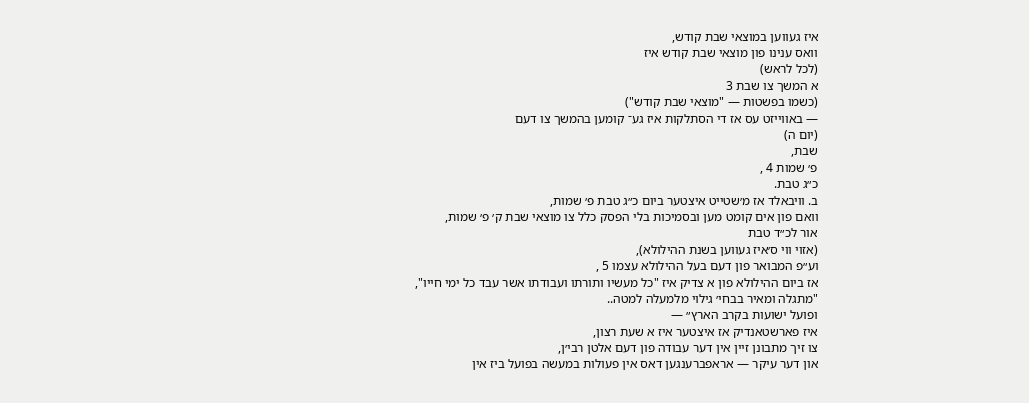איז געווען במוצאי שבת קודש,
וואס ענינו פון מוצאי שבת קודש איז
(לכל לראש)
א המשך צו שבת 3
(כשמו בפשטות — "מוצאי שבת קודש")
— באווייזט עס אז די הסתלקות איז גע־ קומען בהמשך צו דעם
(יום ה)
שבת,
פ׳ שמות 4 ,
כ״ג טבת.
ב. וויבאלד אז מ׳שטייט איצטער ביום כ״ג טבת פ׳ שמות,
וואם פון אים קומט מען ובסמיכות בלי הפסק כלל צו מוצאי שבת ק׳ פ׳ שמות,
אור לכ״ד טבת
(אזוי ווי ס׳איז געווען בשנת ההילולא),
וע״פ המבואר פון דעם בעל ההילולא עצמו 5 ,
אז ביום ההילולא פון א צדיק איז "כל מעשיו ותורתו ועבודתו אשר עבד כל ימי חייו",
"מתגלה ומאיר בבחי׳ גילוי מלמעלה למטה..
ופועל ישועות בקרב הארץ״ —
איז פארשטאנדיק אז איצטער איז א שעת רצון,
צו זיך מתבונן זיין אין דער עבודה פון דעם אלטן רבי׳ן,
און דער עיקר — אראפברענגען דאס אין פעולות במעשה בפועל ביז אין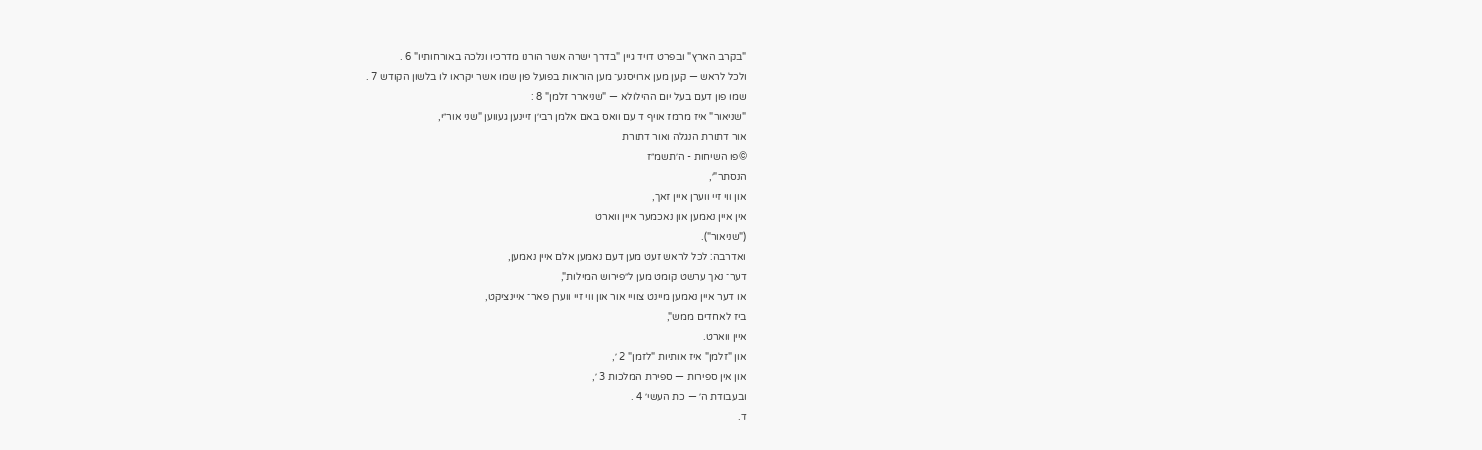"בקרב הארץ" ובפרט דויד גיין "בדרך ישרה אשר הורנו מדרכיו ונלכה באורחותיו" 6 .
ולכל לראש — קען מען ארויסנע־ מען הוראות בפועל פון שמו אשר יקראו לו בלשון הקודש 7 .
שמו פון דעם בעל יום ההילולא — "שניארר זלמן" 8 :
"שניאור" איז מרמז אויף ד עם וואס באם אלמן רבי׳ן זיינען געווען "שני אור״י,
אור דתורת הנגלה ואור דתורת
©פו השיחות - ה׳תשמ״ז
הנסתר"׳,
און ווי זיי ווערן איין זאך,
אין איין נאמען און נאכמער איין ווארט
("שניאור").
ואדרבה: לכל לראש זעט מען דעם נאמען אלם איין נאמען,
דער־ נאך ערשט קומט מען ל״פירוש המילות",
או דער איין נאמען מיינט צוויי אור און ווי זיי ווערן פאר־ איינציקט,
ביז לאחדים ממש",
איין ווארט.
און "זלמן" איז אותיות "לזמן" 2 ׳,
און אין ספירות — ספירת המלכות 3 ׳,
ובעבודת ה׳ — כת העשי׳ 4 .
ד.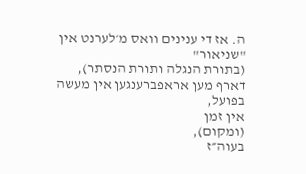ה. אז די ענינים וואס מ׳לערנט אין "שניאור"
(בתורת הנגלה ותורת הנסתר),
דארף מען אראפברענגען אין מעשה בפועל,
אין זמן
(ומקום),
בעוה״ז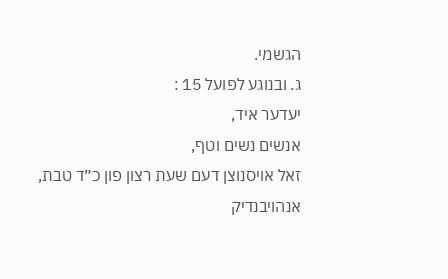הגשמי.
ג. ובנוגע לפועל 15 :
יעדער איד,
אנשים נשים וטף,
זאל אויסנוצן דעם שעת רצון פון כ״ד טבת,
אנהויבנדיק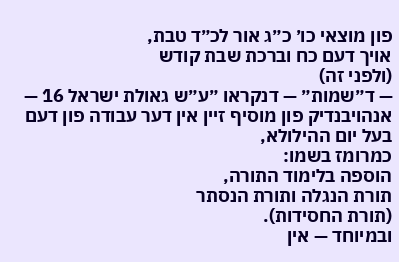פון מוצאי כו׳ כ״ג אור לכ״ד טבת,
אויך דעם כח וברכת שבת קודש
(ולפני זה)
— ד״שמות״ — דנקראו ״ע״ש גאולת ישראל 16 — אנהויבנדיק פון מוסיף זיין אין דער עבודה פון דעם בעל יום ההילולא,
כמרומז בשמו:
הוספה בלימוד התורה,
תורת הנגלה ותורת הנסתר
(תורת החסידות).
ובמיוחד — אין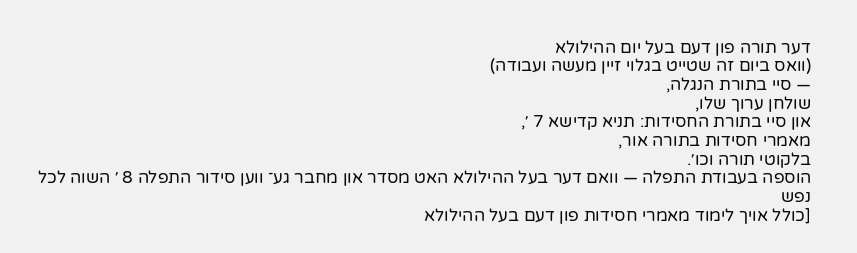דער תורה פון דעם בעל יום ההילולא
(וואס ביום זה שטייט בגלוי זיין מעשה ועבודה)
— סיי בתורת הנגלה,
שולחן ערוך שלו,
און סיי בתורת החסידות: תניא קדישא 7 ׳,
מאמרי חסידות בתורה אור,
בלקוטי תורה וכו׳.
הוספה בעבודת התפלה — וואם דער בעל ההילולא האט מסדר און מחבר גע־ ווען סידור התפלה 8 ׳ השוה לכל נפש
[כולל אויך לימוד מאמרי חסידות פון דעם בעל ההילולא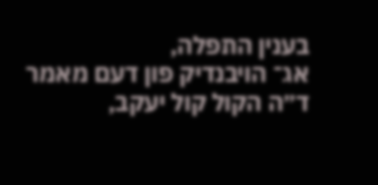בענין התפלה,
אג־ הויבנדיק פון דעם מאמר ד״ה הקול קול יעקב,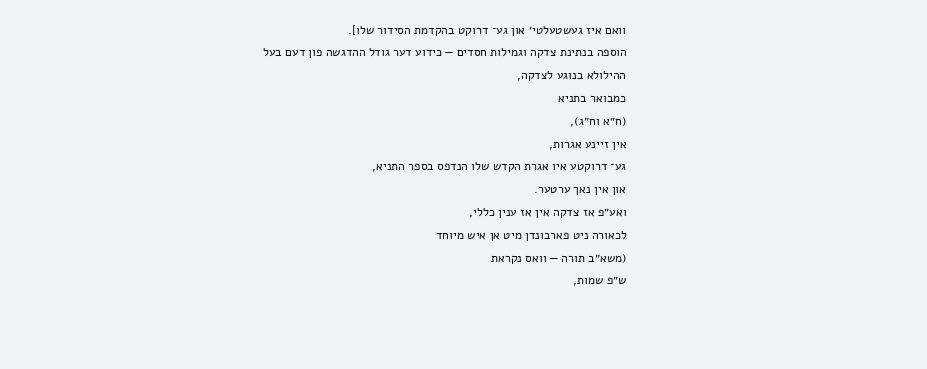וואם איז געשטעלטי׳ און גע־ דרוקט בהקדמת הסידור שלו].
הוספה בנתינת צדקה וגמילות חסדים — כידוע דער גודל ההדגשה פון דעם בעל ההילולא בנוגע לצדקה,
כמבואר בתניא
(ח״א וח״ג),
אין זיינע אגרות,
גע־ דרוקטע איו אגרת הקדש שלו הנדפס בספר התניא,
און אין נאך ערטער.
ואע״פ אז צדקה אין אז ענין כללי,
לכאורה ניט פארבונדן מיט אן איש מיוחד
(משא״ב תורה — וואס נקראת
ש״פ שמות,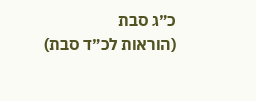כ״ג סבת
(הוראות לכ״ד סבת)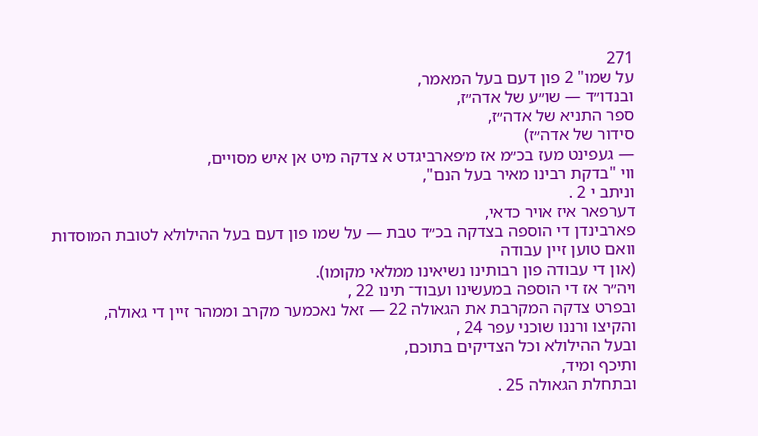271
על שמו" 2 פון דעם בעל המאמר,
ובנדו״ד — שו״ע של אדה״ז,
ספר התניא של אדה״ז,
סידור של אדה״ז)
— געפינט מעז בכ״מ אז מ׳פארביגדט א צדקה מיט אן איש מסויים,
ווי "בדקת רבינו מאיר בעל הנם",
וניתב י 2 .
דערפאר איז אויר כדאי,
פארבינדן די הוספה בצדקה בכ״ד טבת — על שמו פון דעם בעל ההילולא לטובת המוסדות וואם טוען זיין עבודה
(און די עבודה פון רבותינו נשיאינו ממלאי מקומו).
ויה״ר אז די הוספה במעשינו ועבוד־ תינו 22 ,
ובפרט צדקה המקרבת את הגאולה 22 — זאל נאכמער מקרב וממהר זיין די גאולה,
והקיצו ורננו שוכני עפר 24 ,
ובעל ההילולא וכל הצדיקים בתוכם,
ותיכף ומיד,
ובתחלת הגאולה 25 .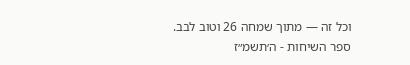וכל זה — מתוך שמחה 26 וטוב לבב.
ספר השיחות - ה׳תשמ״ז